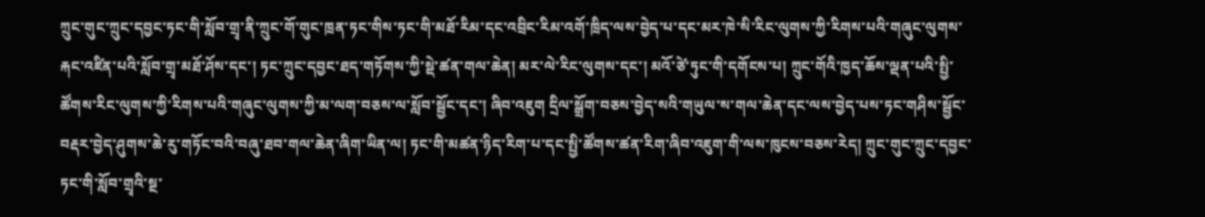ཀྲུང་གུང་ཀྲུང་དབྱང་ཏང་གི་སློབ་གྲྭ་ནི་ཀྲུང་གོ་གུང་ཁྲན་ཏང་གིས་ཏང་གི་མཐོ་རིམ་དང་འབྲིང་རིམ་འགོ་ཁྲིད་ལས་བྱེད་པ་དང་མར་ཁེ་སི་རིང་ལུགས་ཀྱི་རིགས་པའི་གཞུང་ལུགས་རྐང་འཛིན་པའི་སློབ་གྲྭ་མཐོ་ཤོས་དང་། ཏང་ཀྲུང་དབྱང་ཐད་གཏོགས་ཀྱི་སྡེ་ཚན་གལ་ཆེན། མར་ལེ་རིང་ལུགས་དང་། མའོ་ཙེ་ཏུང་གི་དགོངས་པ། ཀྲུང་གོའི་ཁྱད་ཆོས་ལྡན་པའི་སྤྱི་ཚོགས་རིང་ལུགས་ཀྱི་རིགས་པའི་གཞུང་ལུགས་ཀྱི་མ་ལག་བཅས་ལ་སློབ་སྦྱོང་དང་། ཞིབ་འཇུག དྲིལ་སྒྲོག་བཅས་བྱེད་སའི་གཡུལ་ས་གལ་ཆེན་དང་ལས་བྱེད་པས་ཏང་གཤིས་སྦྱོང་བརྡར་བྱེད་ཤུགས་ཆེ་རུ་གཏོང་བའི་བཞུ་ཐབ་གལ་ཆེན་ཞིག་ཡིན་ལ། ཏང་གི་མཚན་ཉིད་རིག་པ་དང་སྤྱི་ཚོགས་ཚན་རིག་ཞིབ་འཇུག་གི་ལས་ཁུངས་བཅས་རེད། ཀྲུང་གུང་ཀྲུང་དབྱང་ཏང་གི་སློབ་གྲྭའི་སྔ་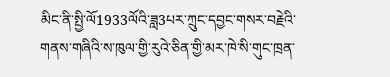མིང་ནི་སྤྱི་ལོ1933ལོའི་ཟླ3པར་ཀྲུང་དབྱང་གསར་བརྗེའི་གནས་གཞིའི་ས་ཁུལ་གྱི་རུའེ་ཅིན་གྱི་མར་ཁེ་སི་གུང་ཁྲན་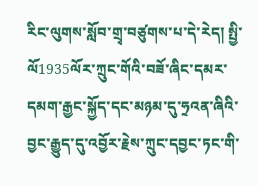རིང་ལུགས་སློབ་གྲྭ་བཙུགས་པ་དེ་རེད། སྤྱི་ལོ1935ལོར་ཀྲུང་གོའི་བཟོ་ཞིང་དམར་དམག་རྒྱང་སྐྱོད་དང་མཉམ་དུ་ཧྲའན་ཞིའི་བྱང་རྒྱུད་དུ་འབྱོར་རྗེས་ཀྲུང་དབྱང་ཏང་གི་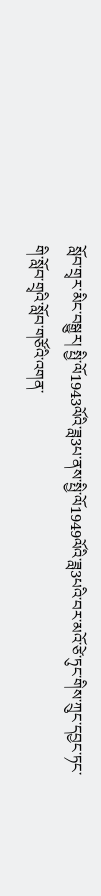སློབ་གྲྭར་མིང་བསྒྱུར། སྤྱི་ལོ1943ལོའི་ཟླ3པ་ནས་སྤྱི་ལོ1949ལོའི་ཟླ3པའི་བར་མའོ་ཙེ་ཏུང་གིས་ཀྲུང་དབྱང་ཏང་གི་སློབ་གྲྭའི་སློབ་གཙོའི་འགན་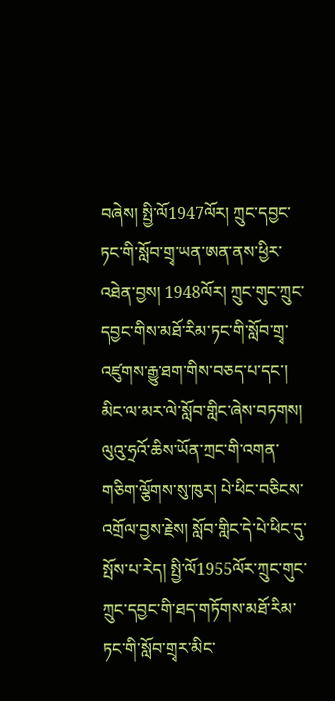བཞེས། སྤྱི་ལོ1947ལོར། ཀྲུང་དབྱང་ཏང་གི་སློབ་གྲྭ་ཡན་ཨན་ནས་ཕྱིར་འཐེན་བྱས། 1948ལོར། ཀྲུང་གུང་ཀྲུང་དབྱང་གིས་མཐོ་རིམ་ཏང་གི་སློབ་གྲྭ་འཛུགས་རྒྱུ་ཐག་གིས་བཅད་པ་དང་། མིང་ལ་མར་ལེ་སློབ་གླིང་ཞེས་བཏགས། ལུའུ་ཧྲའོ་ཆིས་ཡོན་ཀྲང་གི་འགན་གཅིག་ལྕོགས་སུ་ཁུར། པེ་ཕིང་བཅིངས་འགྲོལ་བྱས་རྗེས། སློབ་གླིང་དེ་པེ་ཕིང་དུ་སྤོས་པ་རེད། སྤྱི་ལོ1955ལོར་ཀྲུང་གུང་ཀྲུང་དབྱང་གི་ཐད་གཏོགས་མཐོ་རིམ་ཏང་གི་སློབ་གྲྭར་མིང་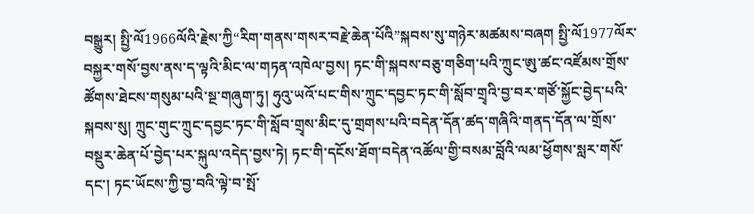བསྒྱུར། སྤྱི་ལོ1966ལོའི་རྗེས་ཀྱི“རིག་གནས་གསར་བརྗེ་ཆེན་པོའི”སྐབས་སུ་གཉེར་མཚམས་བཞག སྤྱི་ལོ1977ལོར་བསྐྱར་གསོ་བྱས་ནས་ད་ལྟའི་མིང་ལ་གཏན་འཁེལ་བྱས། ཏང་གི་སྐབས་བཅུ་གཅིག་པའི་ཀྲུང་ཨུ་ཚང་འཛོམས་གྲོས་ཚོགས་ཐེངས་གསུམ་པའི་སྔ་གཞུག་ཏུ། ཧུའུ་ཡའོ་པང་གིས་ཀྲུང་དབྱང་ཏང་གི་སློབ་གྲྭའི་བྱ་བར་གཙོ་སྐྱོང་བྱེད་པའི་སྐབས་སུ། ཀྲུང་གུང་ཀྲུང་དབྱང་ཏང་གི་སློབ་གྲྭས་མིང་དུ་གྲགས་པའི་བདེན་དོན་ཚད་གཞིའི་གནད་དོན་ལ་གྲོས་བསྡུར་ཆེན་པོ་བྱེད་པར་སྐུལ་འདེད་བྱས་ཏེ། ཏང་གི་དངོས་ཐོག་བདེན་འཚོལ་གྱི་བསམ་བློའི་ལམ་ཕྱོགས་སླར་གསོ་དང་། ཏང་ཡོངས་ཀྱི་བྱ་བའི་ལྟེ་བ་སྤོ་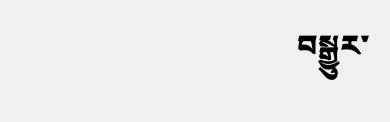བསྒྱུར་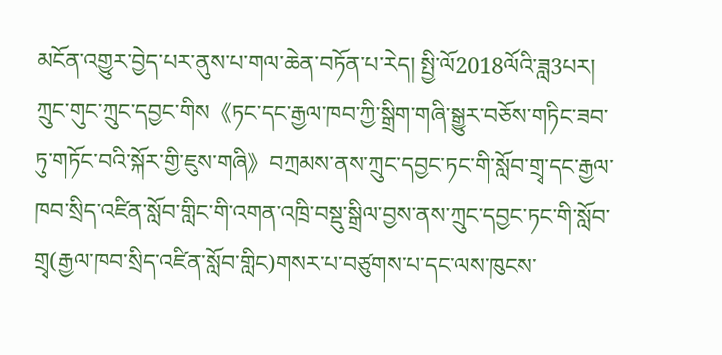མངོན་འགྱུར་བྱེད་པར་ནུས་པ་གལ་ཆེན་བཏོན་པ་རེད། སྤྱི་ལོ2018ལོའི་ཟླ3པར། ཀྲུང་གུང་ཀྲུང་དབྱང་གིས《ཏང་དང་རྒྱལ་ཁབ་ཀྱི་སྒྲིག་གཞི་སྒྱུར་བཅོས་གཏིང་ཟབ་ཏུ་གཏོང་བའི་སྐོར་གྱི་ཇུས་གཞི》བཀྲམས་ནས་ཀྲུང་དབྱང་ཏང་གི་སློབ་གྲྭ་དང་རྒྱལ་ཁབ་སྲིད་འཛིན་སློབ་གླིང་གི་འགན་འཁྲི་བསྡུ་སྒྲིལ་བྱས་ནས་ཀྲུང་དབྱང་ཏང་གི་སློབ་གྲྭ(རྒྱལ་ཁབ་སྲིད་འཛིན་སློབ་གླིང)གསར་པ་བཙུགས་པ་དང་ལས་ཁུངས་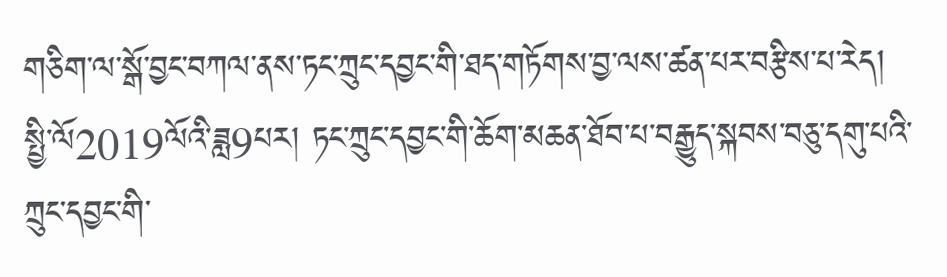གཅིག་ལ་སྒོ་བྱང་བཀལ་ནས་ཏང་ཀྲུང་དབྱང་གི་ཐད་གཏོགས་བྱ་ལས་ཚན་པར་བརྩིས་པ་རེད། སྤྱི་ལོ2019ལོའི་ཟླ9པར། ཏང་ཀྲུང་དབྱང་གི་ཆོག་མཆན་ཐོབ་པ་བརྒྱུད་སྐབས་བཅུ་དགུ་པའི་ཀྲུང་དབྱང་གི་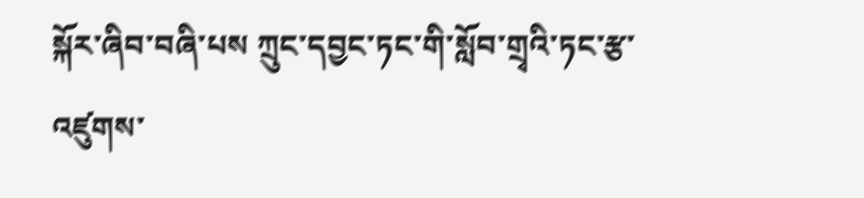སྐོར་ཞིབ་བཞི་པས ཀྲུང་དབྱང་ཏང་གི་སློབ་གྲྭའི་ཏང་རྩ་འཛུགས་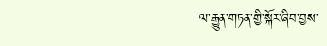ལ་རྒྱུན་གཏན་གྱི་སྐོར་ཞིབ་བྱས་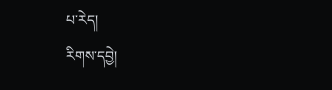པ་རེད།
རིགས་དབྱེ།